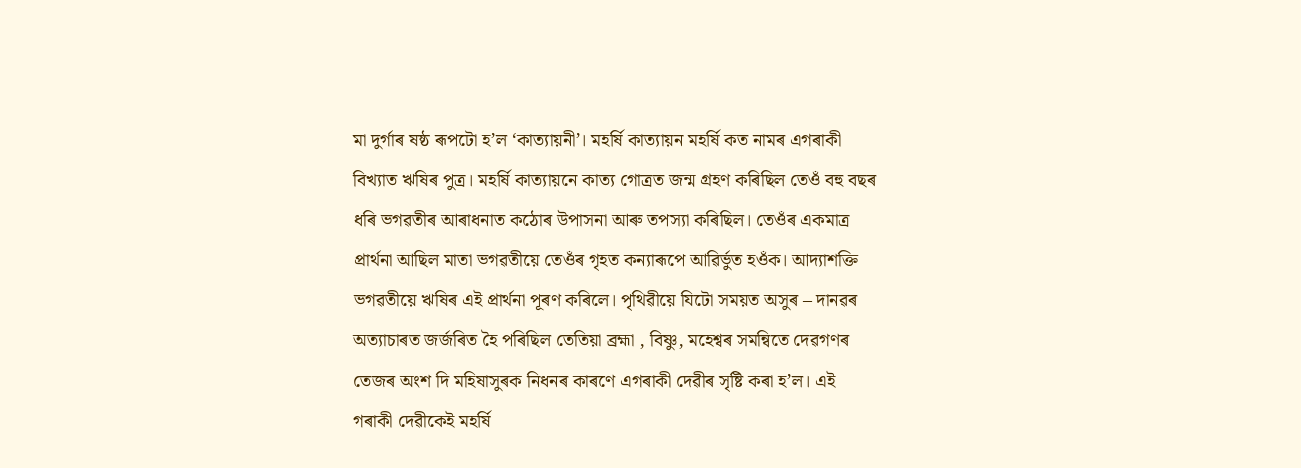মা দুৰ্গাৰ ষষ্ঠ ৰূপটো হ’ল ‘কাত্যায়নী’। মহৰ্ষি কাত্যায়ন মহৰ্ষি কত নামৰ এগৰাকী বিখ্যাত ঋষিৰ পুত্ৰ। মহৰ্ষি কাত্যায়নে কাত্য গোত্ৰত জন্ম গ্ৰহণ কৰিছিল তেওঁ বহু বছৰ ধৰি ভগৱতীৰ আৰাধনাত কঠোৰ উপাসনা আৰু তপস্যা কৰিছিল। তেওঁৰ একমাত্ৰ প্ৰাৰ্থনা আছিল মাতা ভগৱতীয়ে তেওঁৰ গৃহত কন্যাৰূপে আৱিৰ্ভুত হওঁক। আদ্যাশক্তি ভগৱতীয়ে ঋষিৰ এই প্ৰাৰ্থনা পূৰণ কৰিলে। পৃথিৱীয়ে যিটো সময়ত অসুৰ – দানৱৰ অত্যাচাৰত জৰ্জৰিত হৈ পৰিছিল তেতিয়া ব্ৰহ্মা , বিষ্ণু, মহেশ্বৰ সমন্বিতে দেৱগণৰ তেজৰ অংশ দি মহিষাসুৰক নিধনৰ কাৰণে এগৰাকী দেৱীৰ সৃষ্টি কৰা হ’ল। এই গৰাকী দেৱীকেই মহৰ্ষি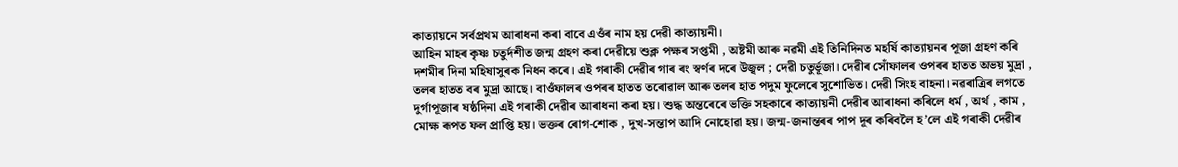কাত্যায়নে সৰ্বপ্ৰথম আৰাধনা কৰা বাবে এওঁৰ নাম হয় দেৱী কাত্যায়নী।
আহিন মাহৰ কৃষ্ণ চতুৰ্দশীত জন্ম গ্ৰহণ কৰা দেৱীয়ে শুক্ল পক্ষৰ সপ্তমী , অষ্টমী আৰু নৱমী এই তিনিদিনত মহৰ্ষি কাত্যায়নৰ পূজা গ্ৰহণ কৰি দশমীৰ দিনা মহিষাসুৰক নিধন কৰে। এই গৰাকী দেৱীৰ গাৰ ৰং স্বৰ্ণৰ দৰে উজ্বল ; দেৱী চতুৰ্ভূজা। দেৱীৰ সোঁফালৰ ওপৰৰ হাতত অভয় মুদ্ৰা , তলৰ হাতত বৰ মুদ্ৰা আছে। বাওঁফালৰ ওপৰৰ হাতত তৰোৱাল আৰু তলৰ হাত পদুম ফুলেৰে সুশোভিত। দেৱী সিংহ বাহনা। নৱৰাত্ৰিৰ লগতে দুৰ্গাপূজাৰ ষষ্ঠদিনা এই গৰাকী দেৱীৰ আৰাধনা কৰা হয়। শুদ্ধ অন্তৰেৰে ভক্তি সহকাৰে কাত্যায়নী দেৱীৰ আৰাধনা কৰিলে ধৰ্ম , অৰ্থ , কাম , মোক্ষ ৰূপত ফল প্ৰাপ্তি হয়। ভক্তৰ ৰোগ-শোক , দুখ-সন্তাপ আদি নোহোৱা হয়। জন্ম-জনান্তৰৰ পাপ দূৰ কৰিবলৈ হ’লে এই গৰাকী দেৱীৰ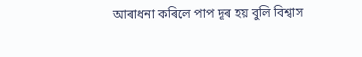আৰাধনা কৰিলে পাপ দূৰ হয় বুলি বিশ্বাস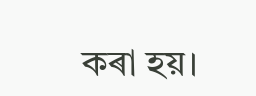কৰা হয়।